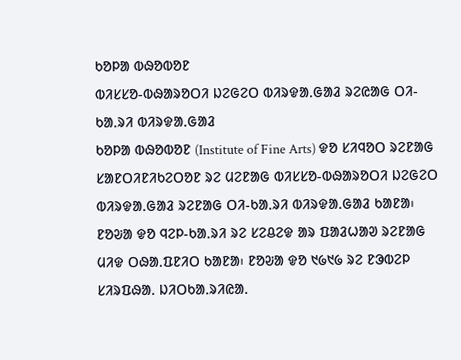ᱠᱚᱞᱟ ᱵᱷᱚᱵᱚᱱ
ᱵᱤᱥᱥᱚ-ᱵᱷᱟᱨᱚᱛᱤ ᱡᱮᱜᱮᱛ ᱵᱤᱨᱫᱟᱹᱜᱟᱲ ᱨᱮᱭᱟᱜ ᱛᱤ-ᱠᱟᱹᱨᱤ ᱵᱤᱨᱫᱟᱹᱜᱟᱲ
ᱠᱚᱞᱟ ᱵᱷᱚᱵᱚᱱ (Institute of Fine Arts) ᱫᱚ ᱥᱤᱧᱚᱛ ᱨᱮᱱᱟᱜ ᱥᱟᱱᱛᱤᱱᱤᱠᱮᱛᱚᱱ ᱨᱮ ᱢᱮᱱᱟᱜ ᱵᱤᱥᱥᱚ-ᱵᱷᱟᱨᱚᱛᱤ ᱡᱮᱜᱮᱛ ᱵᱤᱨᱫᱟᱹᱜᱟᱲ ᱨᱮᱱᱟᱜ ᱛᱤ-ᱠᱟᱹᱨᱤ ᱵᱤᱨᱫᱟᱹᱜᱟᱲ ᱠᱟᱱᱟ᱾ ᱱᱚᱶᱟ ᱫᱚ ᱧᱮᱞ-ᱠᱟᱹᱨᱤ ᱨᱮ ᱥᱮᱪᱮᱫ ᱟᱨ ᱯᱟᱲᱦᱟᱣ ᱨᱮᱱᱟᱜ ᱢᱤᱫ ᱛᱷᱟᱹᱯᱱᱤᱛ ᱠᱟᱱᱟ᱾ ᱱᱚᱶᱟ ᱫᱚ ᱑᱙᱑᱙ ᱨᱮ ᱱᱳᱵᱮᱞ ᱥᱤᱨᱯᱷᱟᱹ ᱡᱤᱛᱠᱟᱹᱨᱤᱭᱟᱹ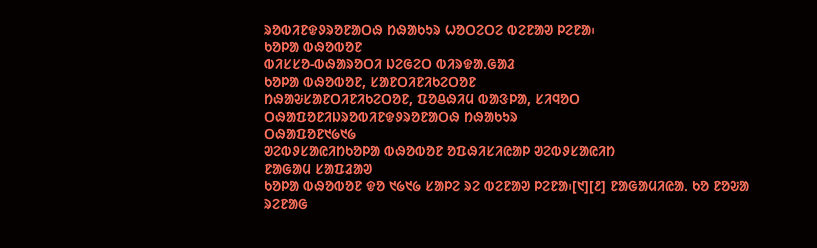ᱨᱚᱵᱤᱱᱫᱽᱨᱚᱱᱟᱛᱷ ᱴᱷᱟᱠᱩᱨ ᱦᱚᱛᱮᱛᱮ ᱵᱮᱱᱟᱣ ᱞᱮᱱᱟ᱾
ᱠᱚᱞᱟ ᱵᱷᱚᱵᱚᱱ
ᱵᱤᱥᱥᱚ-ᱵᱷᱟᱨᱚᱛᱤ ᱡᱮᱜᱮᱛ ᱵᱤᱨᱫᱟᱹᱜᱟᱲ
ᱠᱚᱞᱟ ᱵᱷᱚᱵᱚᱱ, ᱥᱟᱱᱛᱤᱱᱤᱠᱮᱛᱚᱱ
ᱴᱷᱟᱶᱥᱟᱱᱛᱤᱱᱤᱠᱮᱛᱚᱱ, ᱯᱚᱪᱷᱤᱢ ᱵᱟᱝᱞᱟ, ᱥᱤᱧᱚᱛ
ᱛᱷᱟᱯᱚᱱᱤᱡᱨᱚᱵᱤᱱᱫᱽᱨᱚᱱᱟᱛᱷ ᱴᱷᱟᱠᱩᱨ
ᱛᱷᱟᱯᱚᱱ᱑᱙᱑᱙
ᱣᱮᱵᱽᱥᱟᱭᱤᱴᱠᱚᱞᱟ ᱵᱷᱚᱵᱚᱱ ᱚᱯᱷᱤᱥᱤᱭᱟᱞ ᱣᱮᱵᱽᱥᱟᱭᱤᱴ
ᱱᱟᱜᱟᱢ ᱥᱟᱯᱲᱟᱣ
ᱠᱚᱞᱟ ᱵᱷᱚᱵᱚᱱ ᱫᱚ ᱑᱙᱑᱙ ᱥᱟᱞᱮ ᱨᱮ ᱵᱮᱱᱟᱣ ᱞᱮᱱᱟ᱾[᱑][᱒] ᱱᱟᱜᱟᱢᱤᱭᱟᱹ ᱠᱚ ᱱᱚᱶᱟ ᱨᱮᱱᱟᱜ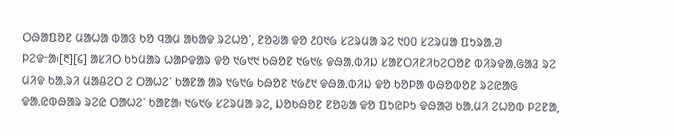ᱛᱷᱟᱯᱚᱱ ᱢᱟᱦᱟ ᱵᱟᱝ ᱠᱚ ᱧᱟᱢ ᱟᱠᱟᱫ ᱨᱮᱦᱚᱸ, ᱱᱚᱶᱟ ᱫᱚ ᱒᱐᱑᱙ ᱥᱮᱨᱢᱟ ᱨᱮ ᱑᱐᱐ ᱥᱮᱨᱢᱟ ᱯᱩᱨᱟᱹᱣ ᱞᱮᱫᱼᱟ᱾[᱓][᱔] ᱟᱥᱤᱛ ᱠᱩᱢᱟᱨ ᱦᱟᱞᱫᱟᱨ ᱫᱚ ᱑᱙᱑᱑ ᱠᱷᱚᱱ ᱑᱙᱑᱕ ᱫᱷᱟᱹᱵᱤᱡ ᱥᱟᱱᱛᱤᱱᱤᱠᱮᱛᱚᱱ ᱵᱤᱨᱫᱟᱹᱜᱟᱲ ᱨᱮ ᱢᱤᱫ ᱠᱟᱹᱨᱤ ᱢᱟᱪᱮᱛ ᱮ ᱛᱟᱦᱮᱸ ᱠᱟᱱᱟ ᱟᱨ ᱑᱙᱑᱙ ᱠᱷᱚᱱ ᱑᱙᱒᱑ ᱫᱷᱟᱹᱵᱤᱡ ᱫᱚ ᱠᱚᱞᱟ ᱵᱷᱚᱵᱚᱱ ᱨᱮᱭᱟᱜ ᱫᱟᱹᱭᱵᱷᱟᱨ ᱨᱮᱭ ᱛᱟᱦᱮᱸ ᱠᱟᱱᱟ᱾ ᱑᱙᱑᱙ ᱥᱮᱨᱢᱟ ᱨᱮ, ᱡᱚᱠᱷᱚᱱ ᱱᱚᱶᱟ ᱫᱚ ᱯᱩᱭᱞᱩ ᱫᱷᱟᱣ ᱠᱟᱹᱢᱤ ᱮᱦᱚᱵ ᱞᱮᱱᱟ,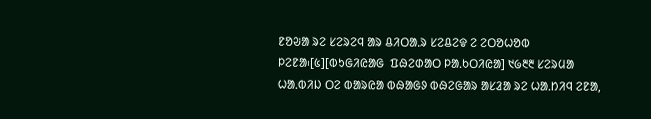ᱱᱚᱶᱟ ᱨᱮ ᱥᱮᱨᱮᱧ ᱟᱨ ᱪᱤᱛᱟᱹᱨ ᱥᱮᱪᱮᱫ ᱮ ᱮᱛᱚᱦᱚᱵ ᱞᱮᱱᱟ᱾[᱕][ᱵᱩᱜᱤᱭᱟᱜ  ᱯᱷᱮᱰᱟᱛ ᱞᱟᱹᱠᱛᱤᱭᱟ] ᱑᱙᱓᱓ ᱥᱮᱨᱢᱟ ᱦᱟᱹᱵᱤᱡ ᱛᱮ ᱵᱟᱨᱭᱟ ᱵᱷᱟᱜᱽ ᱵᱷᱮᱜᱟᱨ ᱟᱥᱲᱟ ᱨᱮ ᱦᱟᱹᱴᱤᱧ ᱮᱱᱟ,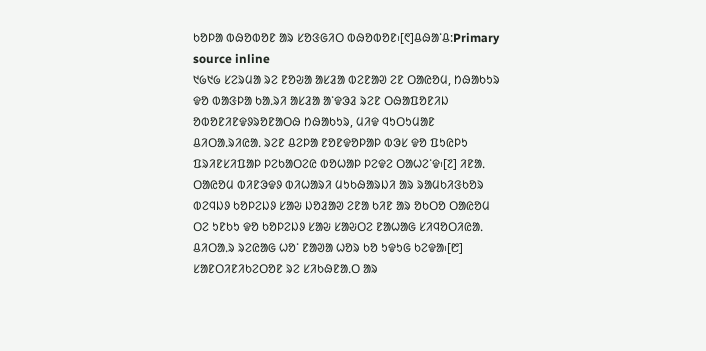ᱠᱚᱞᱟ ᱵᱷᱚᱵᱚᱱ ᱟᱨ ᱥᱚᱝᱜᱤᱛ ᱵᱷᱚᱵᱚᱱ᱾[᱖]ᱪᱷᱟᱸᱪ:Primary source inline
᱑᱙᱑᱙ ᱥᱮᱨᱢᱟ ᱨᱮ ᱱᱚᱶᱟ ᱟᱥᱲᱟ ᱵᱮᱱᱟᱣ ᱮᱱ ᱛᱟᱭᱚᱢ, ᱴᱷᱟᱠᱩᱨ ᱫᱚ ᱵᱟᱝᱞᱟ ᱠᱟᱹᱨᱤ ᱟᱥᱲᱟ ᱟᱸᱫᱳᱲ ᱨᱮᱱ ᱛᱷᱟᱯᱚᱱᱤᱡ ᱚᱵᱚᱱᱤᱱᱫᱽᱨᱚᱱᱟᱛᱷ ᱴᱷᱟᱠᱩᱨ, ᱢᱤᱫ ᱧᱩᱛᱩᱢᱟᱱ ᱪᱤᱛᱟᱹᱨᱤᱭᱟᱹ ᱨᱮᱱ ᱪᱮᱞᱟ ᱱᱚᱱᱫᱚᱞᱟᱞ ᱵᱳᱥ ᱫᱚ ᱯᱩᱭᱞᱩ ᱯᱨᱤᱱᱥᱤᱯᱟᱞ ᱞᱮᱠᱟᱛᱮᱭ ᱵᱚᱦᱟᱞ ᱞᱮᱫᱮ ᱛᱟᱦᱮᱸᱫ᱾[᱗] ᱤᱱᱟᱹ ᱛᱟᱭᱚᱢ ᱵᱤᱱᱳᱫᱽ ᱵᱤᱦᱟᱨᱤ ᱢᱩᱠᱷᱟᱨᱡᱤ ᱟᱨ ᱨᱟᱢᱠᱤᱝᱠᱚᱨ ᱵᱮᱧᱡᱽ ᱠᱚᱞᱮᱡᱽ ᱥᱟᱶ ᱡᱚᱲᱟᱣ ᱮᱱᱟ ᱠᱤᱱ ᱟᱨ ᱚᱠᱛᱚ ᱛᱟᱭᱚᱢ ᱛᱮ ᱩᱱᱠᱩ ᱫᱚ ᱠᱚᱞᱮᱡᱽ ᱥᱟᱶ ᱥᱟᱶᱛᱮ ᱱᱟᱦᱟᱜ ᱥᱤᱧᱚᱛᱤᱭᱟᱹ ᱪᱤᱛᱟᱹᱨ ᱨᱮᱭᱟᱜ ᱦᱚᱸ ᱱᱟᱣᱟ ᱦᱚᱨ ᱠᱚ ᱩᱫᱩᱜ ᱠᱮᱫᱟ᱾[᱘] ᱥᱟᱱᱛᱤᱱᱤᱠᱮᱛᱚᱱ ᱨᱮ ᱥᱤᱠᱷᱱᱟᱹᱛ ᱟᱨ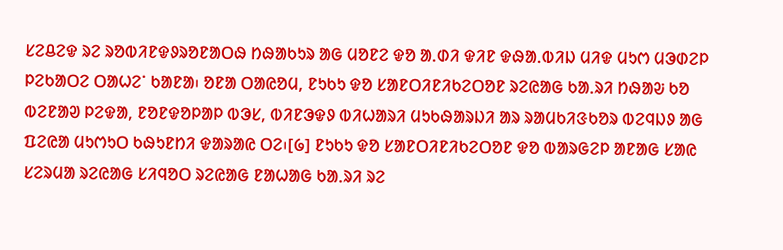ᱥᱮᱪᱮᱫ ᱨᱮ ᱨᱚᱵᱤᱱᱫᱽᱨᱚᱱᱟᱛᱷ ᱴᱷᱟᱠᱩᱨ ᱟᱜ ᱢᱚᱱᱮ ᱫᱚ ᱟᱹᱰᱤ ᱫᱤᱱ ᱫᱷᱟᱹᱵᱤᱡ ᱢᱤᱫ ᱢᱩᱬ ᱢᱳᱰᱮᱞ ᱞᱮᱠᱟᱛᱮ ᱛᱟᱦᱮᱸ ᱠᱟᱱᱟ᱾ ᱚᱱᱟ ᱛᱟᱭᱚᱢ, ᱱᱩᱠᱩ ᱫᱚ ᱥᱟᱱᱛᱤᱱᱤᱠᱮᱛᱚᱱ ᱨᱮᱭᱟᱜ ᱠᱟᱹᱨᱤ ᱴᱷᱟᱶ ᱠᱚ ᱵᱮᱱᱟᱣ ᱞᱮᱫᱟ, ᱱᱚᱱᱫᱚᱞᱟᱞ ᱵᱳᱥ, ᱵᱤᱱᱳᱫᱽ ᱵᱤᱦᱟᱨᱤ ᱢᱩᱠᱷᱟᱨᱡᱤ ᱟᱨ ᱨᱟᱢᱠᱤᱝᱠᱚᱨ ᱵᱮᱧᱡᱽ ᱟᱜ ᱯᱮᱭᱟ ᱢᱩᱬᱩᱛ ᱠᱷᱩᱱᱴᱤ ᱫᱟᱨᱟᱭ ᱛᱮ᱾[᱙] ᱱᱩᱠᱩ ᱫᱚ ᱥᱟᱱᱛᱤᱱᱤᱠᱮᱛᱚᱱ ᱫᱚ ᱵᱟᱨᱜᱮᱞ ᱟᱱᱟᱜ ᱥᱟᱭ ᱥᱮᱨᱢᱟ ᱨᱮᱭᱟᱜ ᱥᱤᱧᱚᱛ ᱨᱮᱭᱟᱜ ᱱᱟᱦᱟᱜ ᱠᱟᱹᱨᱤ ᱨᱮ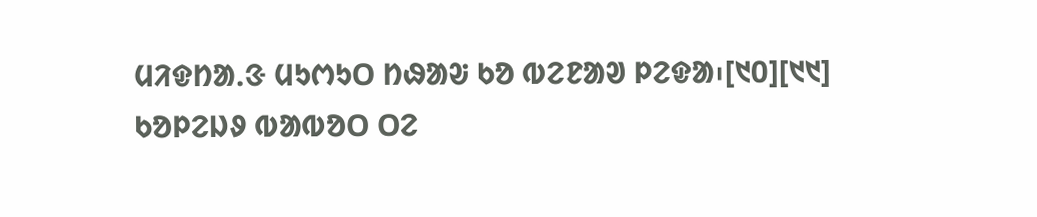ᱢᱤᱫᱴᱟᱹᱝ ᱢᱩᱬᱩᱛ ᱴᱷᱟᱶ ᱠᱚ ᱵᱮᱱᱟᱣ ᱞᱮᱫᱟ᱾[᱑᱐][᱑᱑]
ᱠᱚᱞᱮᱡᱽ ᱵᱟᱵᱚᱛ ᱛᱮ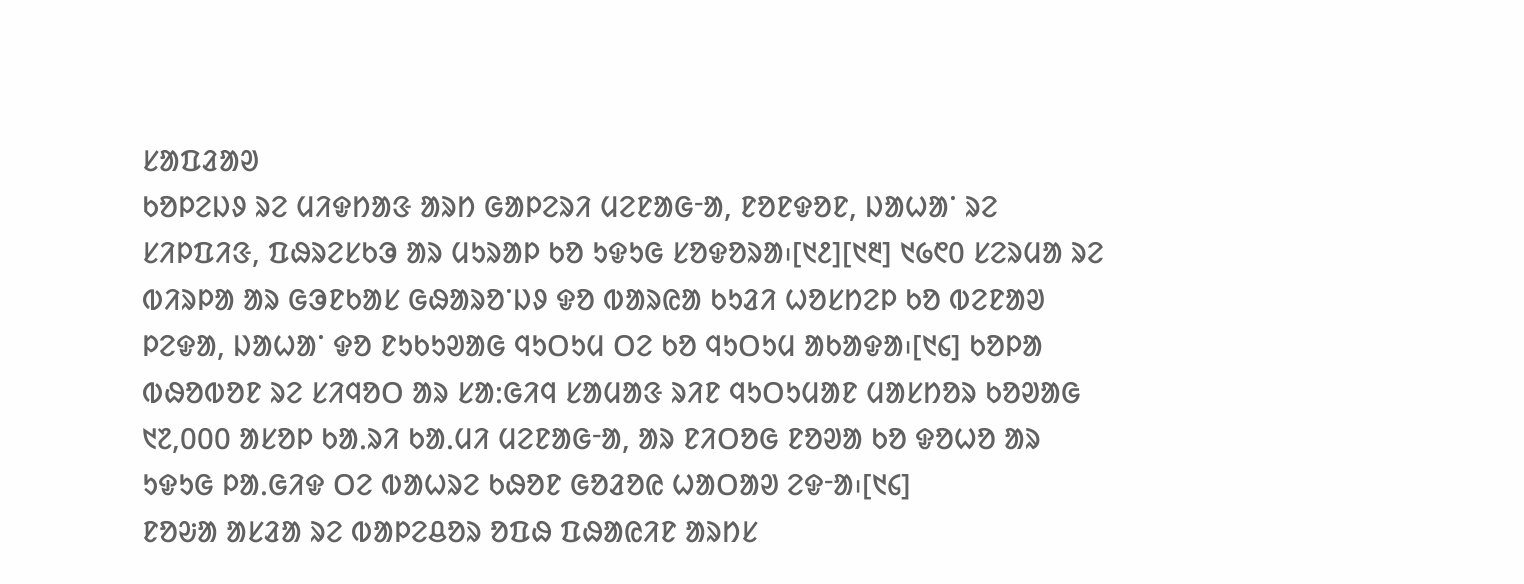ᱥᱟᱯᱲᱟᱣ
ᱠᱚᱞᱮᱡᱽ ᱨᱮ ᱢᱤᱫᱴᱟᱝ ᱟᱨᱴ ᱜᱟᱞᱮᱨᱤ ᱢᱮᱱᱟᱜᱼᱟ, ᱱᱚᱱᱫᱚᱱ, ᱡᱟᱦᱟᱸ ᱨᱮ ᱥᱤᱞᱯᱤᱝ, ᱯᱷᱨᱮᱥᱠᱳ ᱟᱨ ᱢᱩᱨᱟᱞ ᱠᱚ ᱩᱫᱩᱜ ᱥᱚᱫᱚᱨᱟ᱾[᱑᱒][᱑᱓] ᱑᱙᱖᱐ ᱥᱮᱨᱢᱟ ᱨᱮ ᱵᱤᱨᱞᱟ ᱟᱨ ᱜᱳᱱᱠᱟᱥ ᱜᱷᱟᱨᱚᱸᱡᱽ ᱫᱚ ᱵᱟᱨᱭᱟ ᱠᱩᱲᱤ ᱦᱚᱥᱴᱮᱞ ᱠᱚ ᱵᱮᱱᱟᱣ ᱞᱮᱫᱟ, ᱡᱟᱦᱟᱸ ᱫᱚ ᱱᱩᱠᱩᱣᱟᱜ ᱧᱩᱛᱩᱢ ᱛᱮ ᱠᱚ ᱧᱩᱛᱩᱢ ᱟᱠᱟᱫᱟ᱾[᱑᱔] ᱠᱚᱞᱟ ᱵᱷᱚᱵᱚᱱ ᱨᱮ ᱥᱤᱧᱚᱛ ᱟᱨ ᱥᱟᱺᱜᱤᱧ ᱥᱟᱢᱟᱝ ᱨᱤᱱ ᱧᱩᱛᱩᱢᱟᱱ ᱢᱟᱥᱴᱚᱨ ᱠᱚᱣᱟᱜ ᱑᱗,᱐᱐᱐ ᱟᱥᱚᱞ ᱠᱟᱹᱨᱤ ᱠᱟᱹᱢᱤ ᱢᱮᱱᱟᱜᱼᱟ, ᱟᱨ ᱱᱤᱛᱚᱜ ᱱᱚᱣᱟ ᱠᱚ ᱫᱚᱦᱚ ᱟᱨ ᱩᱫᱩᱜ ᱞᱟᱹᱜᱤᱫ ᱛᱮ ᱵᱟᱦᱨᱮ ᱠᱷᱚᱱ ᱜᱚᱲᱚᱭ ᱦᱟᱛᱟᱣ ᱮᱫᱼᱟ᱾[᱑᱔]
ᱱᱚᱶᱟ ᱟᱥᱲᱟ ᱨᱮ ᱵᱟᱞᱮᱪᱚᱨ ᱚᱯᱷ ᱯᱷᱟᱭᱤᱱ ᱟᱨᱴᱥ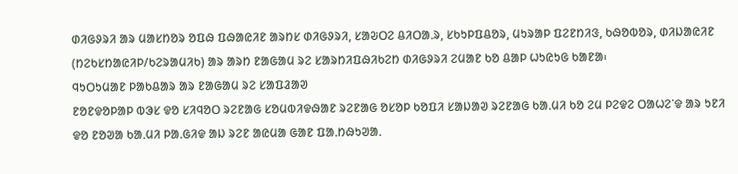ᱰᱤᱜᱽᱨᱤ ᱟᱨ ᱢᱟᱥᱴᱚᱨ ᱚᱯᱷ ᱯᱷᱟᱭᱤᱱ ᱟᱨᱴᱥ ᱰᱤᱜᱽᱨᱤ, ᱥᱟᱶᱛᱮ ᱪᱤᱛᱟᱹᱨ, ᱥᱠᱩᱞᱯᱪᱚᱨ, ᱢᱩᱨᱟᱞ ᱯᱮᱱᱴᱤᱝ, ᱠᱷᱚᱵᱚᱨ, ᱰᱤᱡᱟᱭᱤᱱ (ᱴᱮᱠᱥᱴᱟᱭᱤᱞ/ᱠᱮᱨᱟᱢᱤᱠ) ᱟᱨ ᱟᱨᱴ ᱱᱟᱜᱟᱢ ᱨᱮ ᱥᱟᱨᱴᱤᱯᱷᱤᱠᱮᱴ ᱰᱤᱜᱽᱨᱤ ᱮᱢᱟᱱ ᱠᱚ ᱪᱟᱞ ᱦᱩᱭᱩᱜ ᱠᱟᱱᱟ᱾
ᱧᱩᱛᱩᱢᱟᱱ ᱞᱟᱠᱪᱟᱨ ᱟᱨ ᱱᱟᱜᱟᱢ ᱨᱮ ᱥᱟᱯᱲᱟᱣ
ᱱᱚᱱᱫᱚᱞᱟᱞ ᱵᱳᱥ ᱫᱚ ᱥᱤᱧᱚᱛ ᱨᱮᱱᱟᱜ ᱥᱚᱢᱵᱤᱫᱷᱟᱱ ᱨᱮᱱᱟᱜ ᱚᱥᱚᱞ ᱠᱚᱯᱤ ᱥᱟᱡᱟᱣ ᱨᱮᱱᱟᱜ ᱠᱟᱹᱢᱤ ᱠᱚ ᱮᱢ ᱞᱮᱫᱮ ᱛᱟᱦᱮᱸᱫ ᱟᱨ ᱩᱱᱤ ᱫᱚ ᱱᱚᱣᱟ ᱠᱟᱹᱢᱤ ᱞᱟᱹᱜᱤᱫ ᱟᱡ ᱨᱮᱱ ᱟᱭᱢᱟ ᱜᱟᱱ ᱯᱟᱹᱴᱷᱩᱣᱟᱹ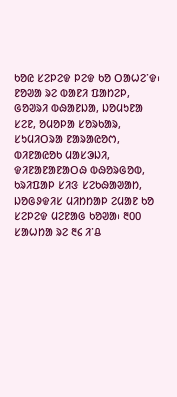ᱠᱚᱭ ᱥᱮᱞᱮᱫ ᱞᱮᱫ ᱠᱚ ᱛᱟᱦᱮᱸᱫ᱾ ᱱᱚᱣᱟ ᱨᱮ ᱵᱟᱱᱤ ᱯᱟᱴᱮᱞ, ᱜᱚᱣᱨᱤ ᱵᱷᱟᱱᱡᱟ, ᱡᱚᱢᱩᱱᱟ ᱥᱮᱱ, ᱚᱢᱚᱞᱟ ᱥᱚᱨᱠᱟᱨ, ᱥᱩᱢᱤᱛᱨᱟ ᱱᱟᱨᱟᱭᱚᱬ, ᱵᱤᱱᱟᱭᱚᱠ ᱢᱟᱥᱳᱡᱤ, ᱫᱤᱱᱟᱱᱟᱱᱟᱛᱷ ᱵᱷᱚᱨᱜᱚᱵ, ᱠᱨᱤᱯᱟᱞ ᱥᱤᱝ ᱥᱮᱠᱷᱟᱣᱟᱴ, ᱡᱚᱜᱽᱫᱤᱥ ᱢᱤᱴᱴᱟᱞ ᱮᱢᱟᱱ ᱠᱚ ᱥᱮᱞᱮᱫ ᱢᱮᱱᱟᱜ ᱠᱚᱣᱟ᱾ ᱓᱐᱐ ᱥᱟᱦᱴᱟ ᱨᱮ ᱓᱔ ᱤᱸᱪ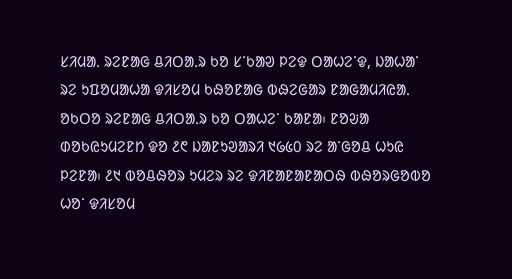ᱥᱤᱢᱟᱹ ᱨᱮᱱᱟᱜ ᱪᱤᱛᱟᱹᱨ ᱠᱚ ᱥᱸᱠᱟᱣ ᱞᱮᱫ ᱛᱟᱦᱮᱸᱫ, ᱡᱟᱦᱟᱸ ᱨᱮ ᱩᱯᱚᱢᱟᱦᱟ ᱫᱤᱥᱚᱢ ᱠᱷᱚᱱᱟᱜ ᱵᱷᱮᱜᱟᱨ ᱱᱟᱜᱟᱢᱤᱭᱟᱹ ᱚᱠᱛᱚ ᱨᱮᱱᱟᱜ ᱪᱤᱛᱟᱹᱨ ᱠᱚ ᱛᱟᱦᱮᱸ ᱠᱟᱱᱟ᱾ ᱱᱚᱶᱟ ᱰᱚᱠᱭᱩᱢᱮᱱᱴ ᱫᱚ ᱒᱖ ᱡᱟᱱᱩᱣᱟᱨᱤ ᱑᱙᱕᱐ ᱨᱮ ᱟᱸᱜᱚᱪ ᱦᱩᱭ ᱞᱮᱱᱟ᱾ ᱒᱑ ᱵᱚᱪᱷᱚᱨ ᱩᱢᱮᱨ ᱨᱮ ᱫᱤᱱᱟᱱᱟᱱᱟᱛᱷ ᱵᱷᱚᱨᱜᱚᱵᱚ ᱦᱚᱸ ᱫᱤᱥᱚᱢ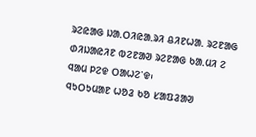ᱨᱮᱭᱟᱜ ᱡᱟᱹᱛᱤᱭᱟᱹᱨᱤ ᱪᱤᱱᱦᱟᱹ ᱨᱮᱱᱟᱜ ᱰᱤᱡᱟᱭᱤᱱ ᱵᱮᱱᱟᱣ ᱨᱮᱱᱟᱜ ᱠᱟᱹᱢᱤ ᱮ ᱧᱟᱢ ᱞᱮᱫ ᱛᱟᱦᱮᱸᱫ᱾
ᱧᱩᱛᱩᱢᱟᱱ ᱦᱚᱲ ᱠᱚ ᱥᱟᱯᱲᱟᱣ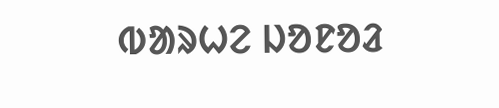ᱵᱟᱨᱦᱮ ᱡᱚᱱᱚᱲ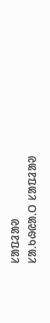ᱥᱟᱯᱲᱟᱣ
ᱥᱟᱹᱠᱷᱭᱟᱹᱛ ᱥᱟᱯᱲᱟᱣ